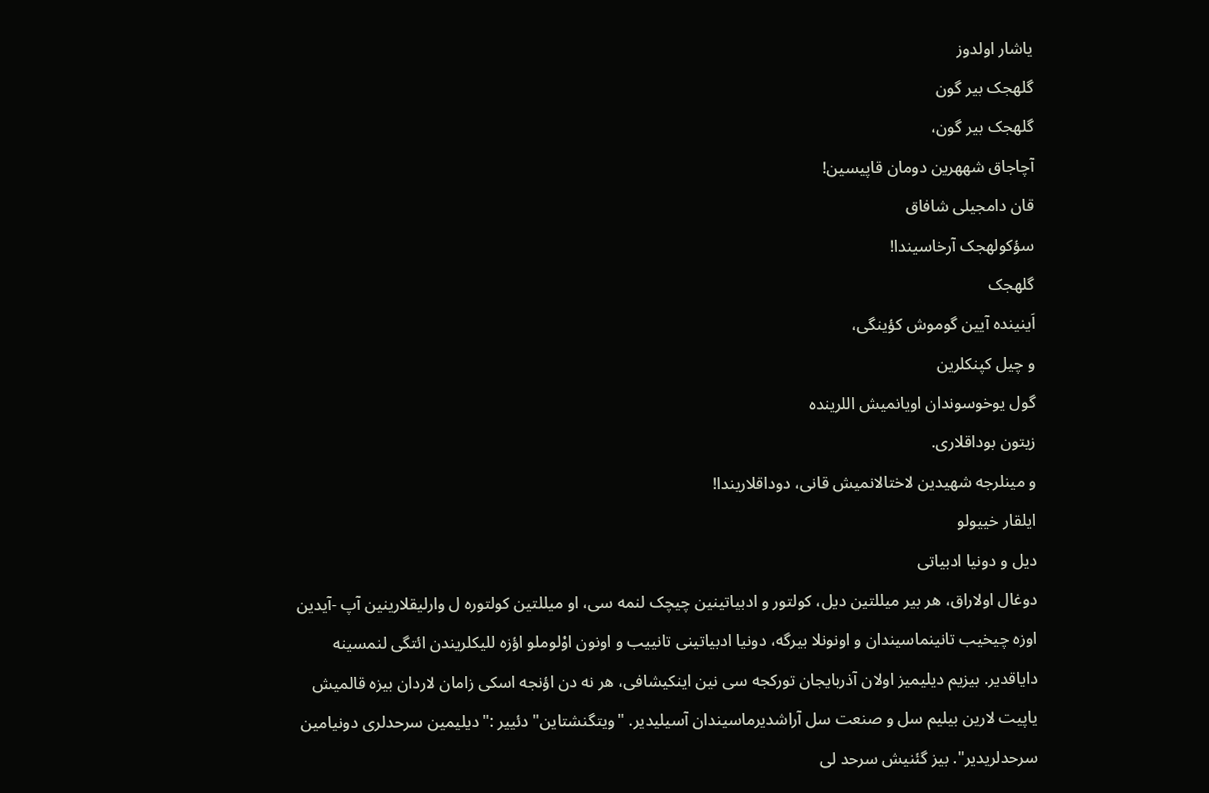یاشار اولدوز
گلهجک بیر گون
گلهجک بیر گون،
آچاجاق شههرین دومان قاپیسین!
قان دامجیلی شافاق
سؤکولهجک آرخاسیندا!
گلهجک
اَینینده آیین گوموش کؤینگی،
و چیل کپنکلرین
گول یوخوسوندان اویانمیش اللرینده
زیتون بوداقلاری.
و مینلرجه شهیدین لاختالانمیش قانی، دوداقلاریندا!
ایلقار خییولو
دیل و دونیا ادبیاتی
دوغال اولاراق، هر بیر میللتین دیل، کولتور و ادبیاتینین چیچک لنمه سی، او میللتین کولتوره ل وارلیقلارینین آپ -آیدین اوزه چیخیب تانینماسیندان و اونونلا بیرگه، دونیا ادبیاتینی تانییب و اونون اوْلوملو اؤزه للیکلریندن ائتگی لنمسینه دایاقدیر. بیزیم دیلیمیز اولان آذربایجان تورکجه سی نین اینکیشافی، هر نه دن اؤنجه اسکی زامان لاردان بیزه قالمیش یاپیت لارین بیلیم سل و صنعت سل آراشدیرماسیندان آسیلیدیر. "ویتگنشتاین" دئییر :"دیلیمین سرحدلری دونیامین سرحدلریدیر". بیز گئنیش سرحد لی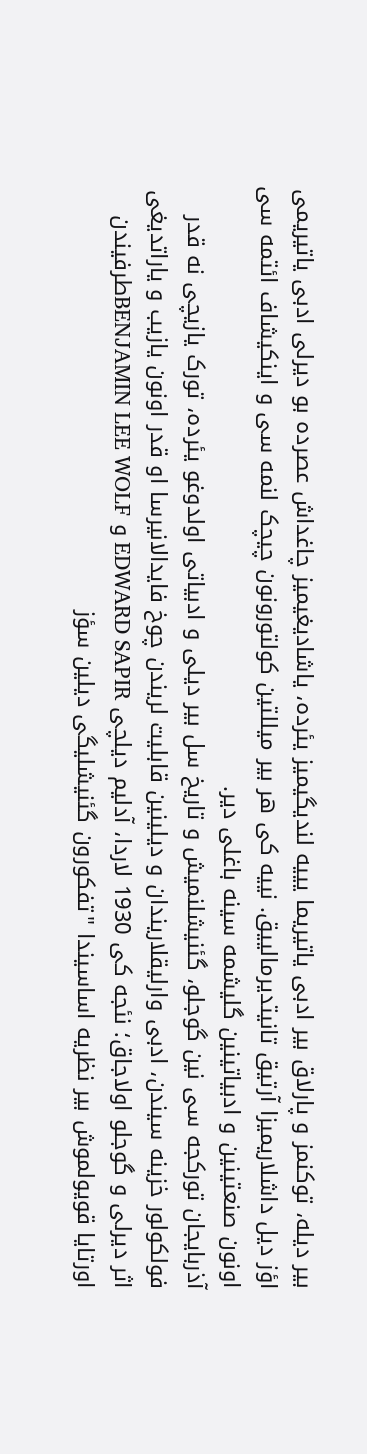بیر دیله، توکنمز و پارلاق بیر ادبی یاتیریما یییه لندیگیمیز یئرده، یاشادیغیمیز چاغداش عصرده بو دیرلی ادبی یاتیریمی اؤز دیل داشلاریمیزا آرتیق تانیتدیرمالییق. نییه کی هر بیر میللتین کولتورونون چیچک لنمه سی و اینکیشاف ائتمه سی اونون صنعتینین و ادبیاتینین گلیشمه سینه باغلی دیر.
آذربایجان تورکجه سی نین گوجلو، گئنیشلنمیش و تاریخ سل بیر دیلی و ادبیاتی اولدوغو یئرده، تورک یازیچی نه قدر فولکولور خزینه سیندن، ادبی وارلیقلاریندان و دیلینین قابلیت لریندن چوخ فایدالانیرسا او قدر اونون یازیب و یاراتدیغی اثر دیرلی و گوجلو اولاجاق؛ نئجه کی 1930 لاردا، آدلیم دیلچی EDWARD SAPIR و BENJAMIN LEE WOLFطرفیندن اورتایا قویولموش بیر نظریه اساسیندا "تفکورون گئنیشلیگی دیلین سؤز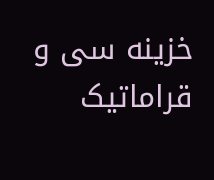خزینه سی و قراماتیک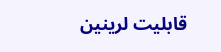قابلیت لرینین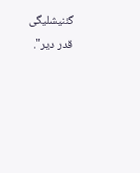گئنیشلیگی قدر دیر".